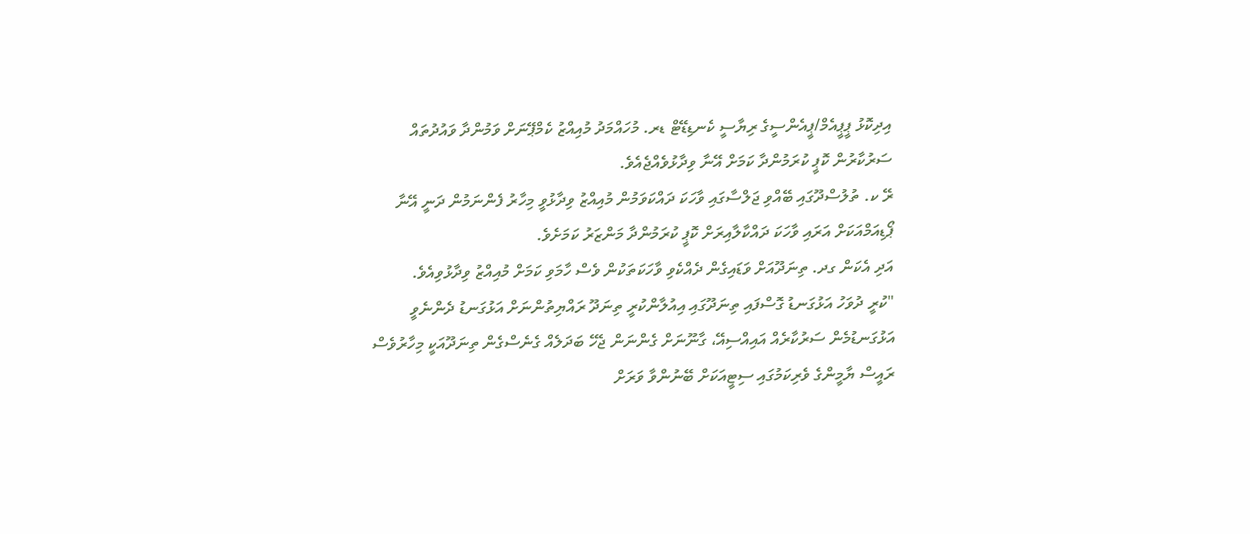އިދިކޮޅު ޕީޕީއެމް/ޕީއެންސީގެ ރިޔާސީ ކެނޑިޑޭޓް ޑރ. މުހައްމަދު މުއިއްޒު ކެމްޕޭނަށް ވަމުންދާ ވައުދުތައް ސަރުކާރުން ކޮޕީ ކުރަމުންދާ ކަމަށް އޭނާ ވިދާޅުވެއްޖެއެވެ.
ރޭ ކ. ތުލުސްދޫގައި ބޭއްވި ޖަލްސާގައި ވާހަކަ ދައްކަވަމުން މުއިއްޒު ވިދާޅުވީ މިހާރު ފެންނަމުން ދަނީ އޭނާ ޕޯޑިއަމްއަކަށް އަރައި ވާހަކަ ދައްކާލާއިރަށް ކޮޕީ ކުރަމުންދާ މަންޒަރު ކަމަށެވެ.
އަދި އެކަން ގދ. ތިނަދޫއަށް ވަޑައިގެން ދެއްކެވި ވާހަކަތަކުން ވެސް ހާމަވި ކަމަށް މުއިއްޒު ވިދާޅުވިއެވެ.
"ކުރީ ދުވަހު އަޅުގަނޑު ގޮސްފައި ތިނަދޫގައި އިއުލާންކުރީ ތިނަދޫ ރައްޔިތުންނަށް އަޅުގަނޑު ދެންނެވީ އަޅުގަނޑުމެން ސަރުކާރެއް އައިއްސިއޭ، ގާނޫނަށް ގެންނަން ޖެހޭ ބަދަލެއް ގެނެސްގެން ތިނަދޫއަކީ މިހާރުވެސް ރައީސް ޔާމީންގެ ވެރިކަމުގައި ސިޓީއަކަށް ބޭނުންވާ ވަރަށް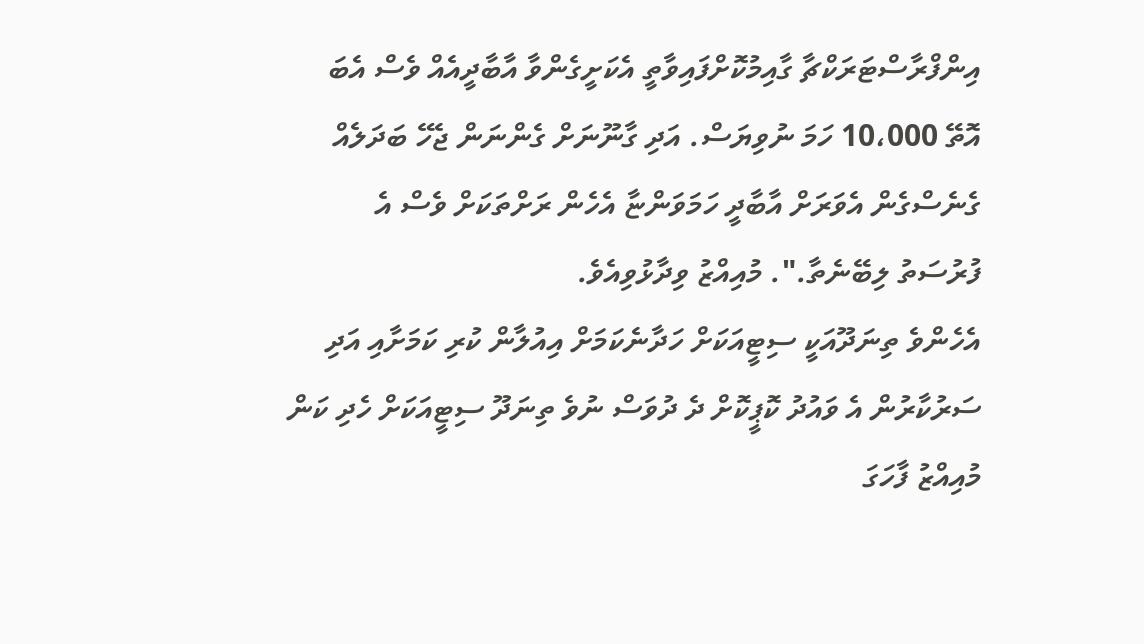އިންފްރާސްޓަރަކްޗާ ގާއިމުކޮށްފައިވާތީ އެކަށީގެންވާ އާބާދީއެއް ވެސް އެބަ އޮތޭ 10،000 ހަމަ ނުވިޔަސް. އަދި ގާނޫނަށް ގެންނަން ޖެހޭ ބަދަލެއް ގެނެސްގެން އެވަރަށް އާބާދީ ހަމަވަންޏާ އެހެން ރަށްތަކަށް ވެސް އެ ފުރުސަތު ލިބޭނެތާ.". މުއިއްޒު ވިދާޅުވިއެވެ.
އެހެންވެ ތިނަދޫއަކީ ސިޓީއަކަށް ހަދާނެކަމަށް އިއުލާން ކުރި ކަމަށާއި އަދި ސަރުކާރުން އެ ވައުދު ކޮޕީކޮށް ދެ ދުވަސް ނުވެ ތިނަދޫ ސިޓީއަކަށް ހެދި ކަން މުއިއްޒު ފާހަގަ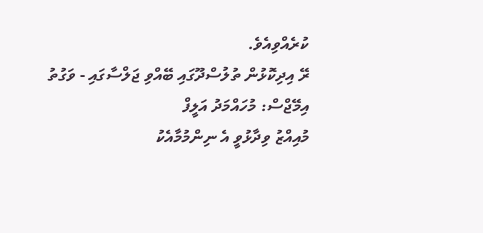ކުރެއްވިއެވެ.
ރޭ އިދިކޮޅުން ތުލުސްދޫގައި ބޭއްވި ޖަލްސާގައި - ވަގުތު އިމޭޖްސް: މުހައްމަދު އަލީފް
މުއިއްޒު ވިދާޅުވީ އެ ނިންމުމާއެކު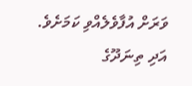ވަރަށް އުފާވެލެއްވި ކަމަށެވެ. އަދި ތިނަދޫގެ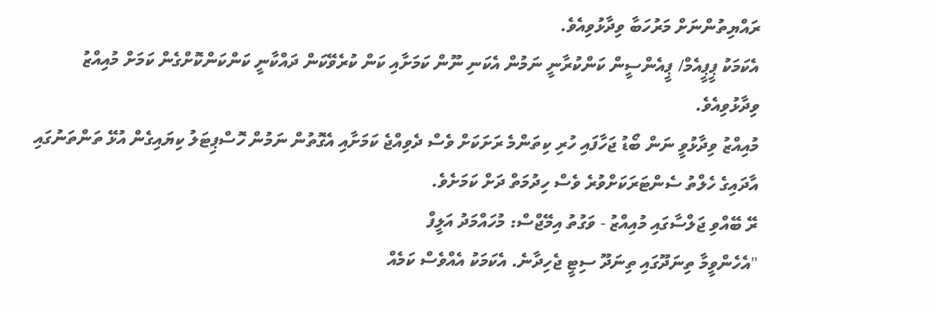ރައްޔިތުންނަށް މަރުހަބާ ވިދާޅުވިއެވެ.
އެކަމަކު ޕީޕީއެމް/ ޕީއެންސީން ކަންކުރާނީ ނަމުން އެކަނި ނޫން ކަމަށާއި ކަން ކުރެވޭކަން ދައްކާނީ ކަންކަންކޮށްގެން ކަމަށް މުއިއްޒު ވިދާޅުވިއެވެ.
މުއިއްޒު ވިދާޅުވީ ނަން ބޯޑު ޖަހާފައި ހުރި ކިތަންމެ ރަށަކަށް ވެސް ދެވިއްޖެ ކަމަށާއި އެގޮތުން ނަމުން ހޮސްޕިޓަލު ކިޔައިގެން އުޅޭ ތަންތަނުގައި އާދައިގެ ހެލްތު ސެންޓަރަކަށްވުރެ ވެސް ހިދުމަތް ދަށް ކަމަށެވެ.
ރޭ ބޭއްވި ޖަލްސާގައި މުއިއްޒު - ވަގުތު އިމޭޖްސް: މުހައްމަދު އަލީފް
"އެހެންވީމާ ތިނަދޫގައި ތިނަދޫ ސިޓީ ޖެހިދާނެ. އެކަމަކު އެއްވެސް ކަމެއް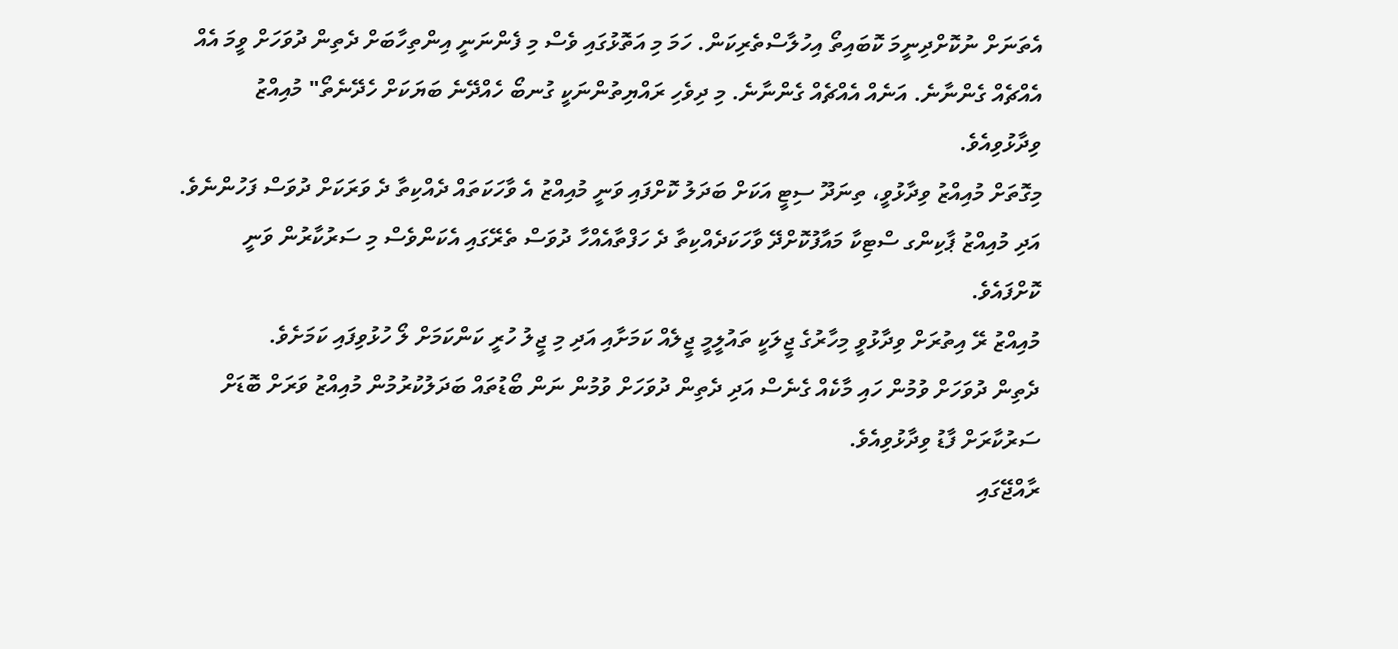އެތަނަށް ނުކޮށްދިނީމަ ކޮބައިތޯ އިހުލާސްތެރިކަން. ހަމަ މި އަތޮޅުގައި ވެސް މި ފެންނަނީ އިންތިހާބަށް ދެތިން ދުވަހަށް ވީމަ އެއް އެއްޗެއް ގެންނާނެ. އަނެއް އެއްޗެއް ގެންނާނެ. މި ދިވެހި ރައްޔިތުންނަކީ ގުނބޯ ހެއްދޭނެ ބަޔަކަށް ހެދޭނެތޯ" މުއިއްޒު ވިދާޅުވިއެވެ.
މިގޮތަށް މުއިއްޒު ވިދާޅުވީ، ތިނަދޫ ސިޓީ އަކަށް ބަދަލު ކޮށްފައި ވަނީ މުއިއްޒު އެ ވާހަކަތައް ދެއްކިތާ ދެ ވަރަކަށް ދުވަސް ފަހުންނެވެ. އަދި މުއިއްޒު ޕާކިންގ ސްޓިކާ މައާފުކޮށްދޭ ވާހަކަދެއްކިތާ ދެ ހަފްތާއެއްހާ ދުވަސް ތެރޭގައި އެކަންވެސް މި ސަރުކާރުން ވަނީ ކޮށްފައެވެ.
މުއިއްޒު ރޭ އިތުރަށް ވިދާޅުވީ މިހާރުގެ ޖީލަކީ ތައުލީމީ ޖީލެއް ކަމަށާއި އަދި މި ޖީލު ހުރީ ކަންކަމަށް ލޯ ހުޅުވިފައި ކަމަށެވެ.
ދެތިން ދުވަހަށް ވުމުން ހައި މާކެއް ގެނެސް އަދި ދެތިން ދުވަހަށް ވުމުން ނަން ބޯޑުތައް ބަދަލުކުރުމުން މުއިއްޒު ވަރަށް ބޮޑަށް ސަރުކާރަށް ފާޑު ވިދާޅުވިއެވެ.
ރާއްޖޭގައި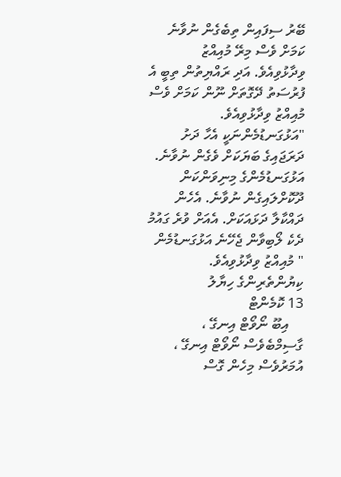ބޭރު ސިފައިން ތިބެގެން ނުވާނެ ކަމަށް ވެސް މިރޭ މުއިއްޒު ވިދާޅުވިއެވެ. އަދި ރައްޔިތުން ތިބީ އެ ފުރުސަތު ދޭގޮތަށް ނޫން ކަމަށް ވެސް މުއިއްޒު ވިދާޅުވިއެވެ.
"އަޅުގަނޑުމެންނަކީ އެހާ ދަށު ދަރަޖައިގެ ބަޔަކަށް ވެގެން ނުވާނެ. އަޅުގަނޑުމެންގެ މިނިވަންކަން ދޫކޮށްލައިގެން ނުވާނެ. އެހެން ދައްކާލާ ދަޅައަކަށް. އެއަށް ވުރެ ގައުމު ދެކެ ލޯބިވާން ޖެހޭނެ އަޅުގަނޑުމެން " މުއިއްޒު ވިދާޅުވިއެވެ.
ކިޔުންތެރިންގެ ހިޔާލު
13 ކޮމެންޓް
    އިބޫ ނޯވޯޓް އިނގޭ ، ގާސިމްބެވެސް ނޯވޯޓް އިނގޭ ، އުމަރުވެސް މިހެން ގޮސް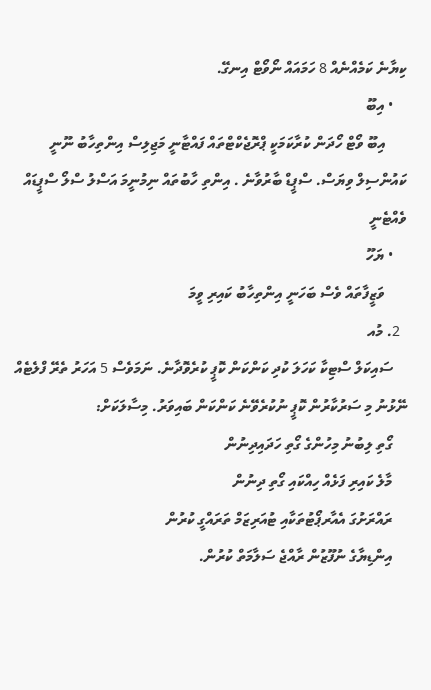ކިޔާނެ ކަމެއްނެއް 8 ހަމައައް ނޯވޯޓް އިނގޭ.
    • އިބޫ
      އިބޫ ވޯޓް ހޯދަން ކުރާކަމަކީ ޕްރޮޖެކްޓްތައް ފައްޓާނީ މަޖިލިސް އިންތިހާބު ނޫނީ ކައުންސިލް ވިޔަސް. ސްޕީޑް ބާރުވާނެ . އިންތި ހާބުތައް ނިމުނީމަ އަސްލު ސްލޯ ސްޕީޑައް ވެއްޓެނީ
    • ޔަހޫ
      ވަޒީފާތައް ވެސް ބަހަނީ އިންތިހާބު ކައިރި ވީމަ
  2. މުއ
    ސައިކަލް ސްޓިކާ ކަހަލަ ކުދި ކަންކަން ކޮޕީ ކުރެވޮދާނެ. ނަމަވެސް 5 އަހަރު ތެރޭ ފްލެޓެއް ނޭޅުނު މި ސަރުކާރުން ކޮޕީ ނުކުރެވޭނެ ކަންކަން ބައިވަރު. މިސާލަކަށް:
    ގޯތި ލިބުނު މިހުންގެ ގޯތި ހަދައިދިނުން
    މާލެ ކައިރި ފަޅެއް ހިއްކައި ގޯތި ދިނުން
    ރައްރަށުގަ އެއާރޕޯޓުތަކާއި ޓުއަރިޒަމް ތަރައްގީ ކުރުން
    އިންޑިޔާގެ ނުފޫޒުން ރާއްޖެ ސަލާމަތް ކުރުން.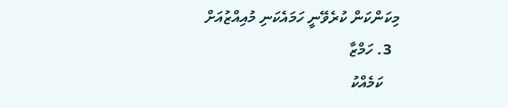މިކަންކަން ކުރެވޭނީ ހަމައެކަނި މުއިއްޒުއަށް
  3. ހަމްޒާ
    ކަމެއްކު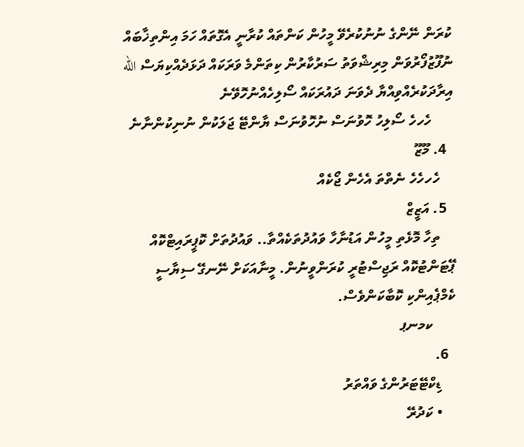ކުރަން ނޭންގެ ނުނުކުރެވޭ މީހުން ކަންތައް ކުރާނީ އެގޮތައް ހަމަ އިންތިޚާބައް ނުފޫޒުފޯރުވަން މިރިޝްވަތު ސަރުކާރުން ކިތަންމެ ވަރަކައް ދަޅަދެއްކިޔަސް الله އިރާދަކުރެއްވިއްޔާ ދެވަނަ ދައުރަކައް ސޯލިހެއްނުހޮވޭނެ
      ހެހހެ ސޯލިހު ހޮވުނަސް ނުހޮވުނަސް ޔާންޓޭ ޖަލަކުން ނުނިކުންނާނެ
  4. މޫޒޫ
    ހެހހެހެ ނެތްތަ އެހެން ޖޯކެއް
  5. އަޒީޒް
    ތިހާ މޮޅެތި މީހުން އަޑުނާހާ ވައުދުތަކެއްތާ.. ވައުދުތަށް ކޮޕީރައިޓްކޮއް ޕޭޓަންޓުކޮއް ރަޖިސްޓުރީ ކުރަންވީނުން. މީނާއަކަށް ނޭނގޭ ސިޔާސީ ކެމްޕެއިންކި ކޮބާކަންވެސް.
      ކމނޕ
  6.
    ޑިކްޓޭޓަރުންގެ ވައްތަރު
    • ކަދުރޭ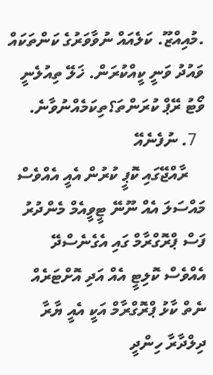.މުއިއްޒޫ. ކަލެއައް ނުވާވަރުގެ ކަންތަކައް ވައުދު ވަނީ ކީއްކުރަން. ޚަލޭ ތިއުލެނީ ވޯޓު ރޭޕް ކުރަންތަ؟ތިކަމެއްނުވާނެ.
  7. ނުފެނެއޭ
    ރާއްޖޭގައި ކޮޕީ ކުރުން އެއީ އެއްވެސް މައްސަލަ އެއް ނޫނޭ ޓީވީއެމް މެންދުރު ފަސް ޕްރޮގްރާމް ގައި އެގެނެސްދޭ އެއްވެސް ކޮލިޓީ އެއް އަދި އޮށްޓަރެއް ނެތް ކާޅު ޕްރޮގްރާމް އަކީ އެއީ ޔާރާ ދިލްދާރާ ހިންދީ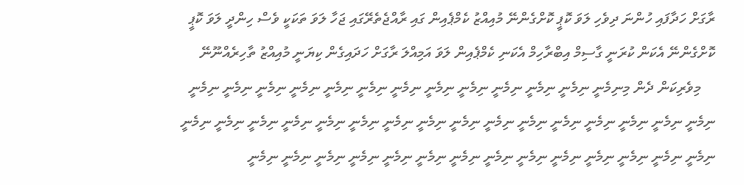ރާގަށް ހަދާފައި ހުންނަ ދިވެހި ލަވަ ކޮޕީ ކޮށްގެންނޭ މުއިއްޒު ކެމްޕެއިން ގައި ރާއްޖެތެރޭގައި ޖަހާ ލަވަ ތަކަކީ ވެސް ހިންދީ ލަވަ ކޮޕީ ކޮށްގެންނޭ އެކަން ކުރަނީ ގާސިމް އިބްރާހިމް އެކަނި ކެމްޕެއިން ލަވަ އަމިއްލަ ރާގަށް ހަދައިގެން ކިޔަނީ މުއިއްޒު ތާހިރެއްނޫނޭ
    މިވެރިކަން ދެން މިނިމެނީ ނިމެނީ ނިމެނީ ނިމެނީ ނިމެނީ ނިމެނީ ނިމެނީ ނިމެނީ ނިމެނީ ނިމެނީ ނިމެނީ ނިމެނީ ނިމެނީ ނިމެނީ ނިމެނީ ނިމެނީ ނިމެނީ ނިމެނީ ނިމެނީ ނިމެނީ ނިމެނީ ނިމެނީ ނިމެނީ ނިމެނީ ނިމެނީ ނިމެނީ ނިމެނީ ނިމެނީ ނިމެނީ ނިމެނީ ނިމެނީ ނިމެނީ ނިމެނީ ނިމެނީ ނިމެނީ ނިމެނީ ނިމެނީ ނިމެނީ ނިމެނީ ނިމެނީ ނިމެނީ ނިމެނީ ނިމެނީ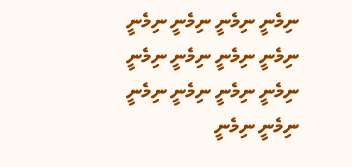ނިމެނީ ނިމެނީ ނިމެނީ ނިމެނީ ނިމެނީ ނިމެނީ ނިމެނީ ނިމެނީ ނިމެނީ ނިމެނީ ނިމެނީ ނިމެނީ ނިމެނީ ނިމެނީ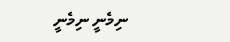ނިމެނީ ނިމެނީ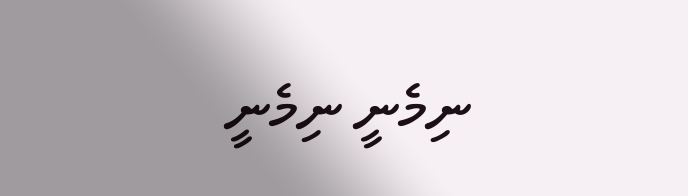ނިމެނީ ނިމެނީ